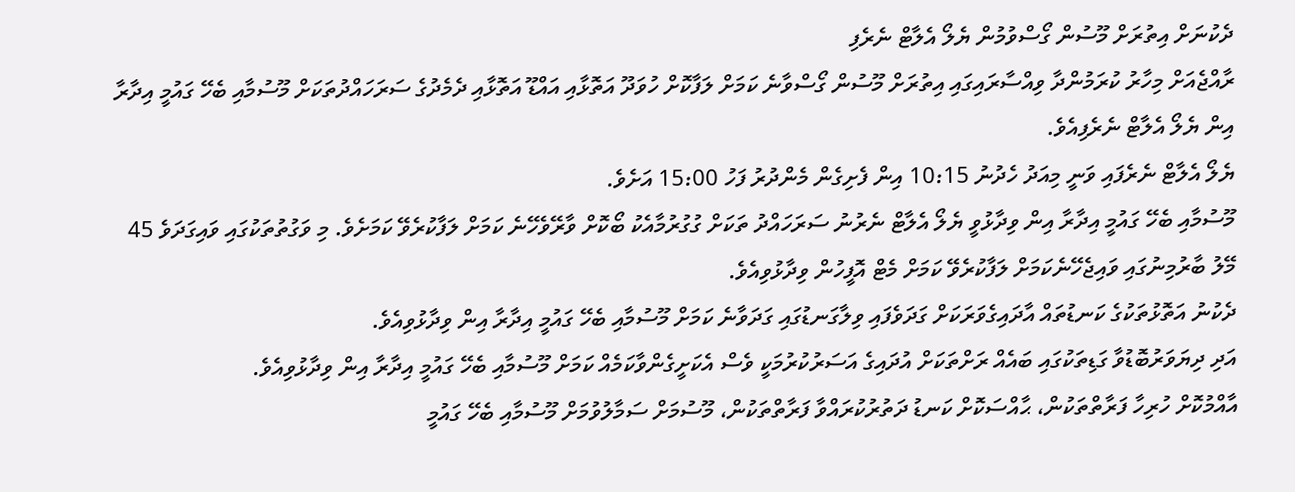ދެކުނަށް އިތުރަށް މޫސުން ގޯސްވުމުން ޔެލޯ އެލާޓް ނެރެފި
ރާއްޖެއަށް މިހާރު ކުރަމުންދާ ވިއްސާރައިގައި އިތުރަށް މޫސުން ގޯސްވާނެ ކަމަށް ލަފާކޮށް ހުވަދޫ އަތޮޅާއި އައްޑޫ އަތޮޅާއި ދެމެދުގެ ސަރަހައްދުތަކަށް މޫސުމާއި ބެހޭ ގައުމީ އިދާރާ އިން ޔެލޯ އެލާޓް ނެރެފިއެވެ.
ޔެލޯ އެލާޓް ނެރެފައި ވަނީ މިއަދު ހެދުނު 10:15 އިން ފެށިގެން މެންދުރު ފަހު 15:00 އަށެވެ.
މޫސުމާއި ބެހޭ ގައުމީ އިދާރާ އިން ވިދާޅުވީ ޔެލޯ އެލާޓް ނެރުނު ސަރަހައްދު ތަކަށް ގުގުރުމާއެކު ބޯކޮށް ވާރޭވެހޭނެ ކަމަށް ލަފާކުރެވޭ ކަމަށެވެ. މި ވަގުތުތަކުގައި ވައިގަދަވެ 45 މޭލު ބާރުމިނުގައި ވައިޖެހޭނެކަމަށް ލަފާކުރެވޭ ކަމަށް މެޓް އޮފީހުން ވިދާޅުވިއެވެ.
ދެކުނު އަތޮޅުތަކުގެ ކަނޑުތައް އާދައިގެވަރަކަށް ގަދަވެފައި ވިލާގަނޑުގައި ގަދަވާނެ ކަމަށް މޫސުމާއި ބެހޭ ގައުމީ އިދާރާ އިން ވިދާޅުވިއެވެ.
އަދި ދިޔަވަރުބޮޑުވާ ގަޑިތަކުގައި ބައެއް ރަށްތަކަށް އުދައިގެ އަސަރުކުރުމަކީ ވެސް އެކަށީގެންވާކަމެއް ކަމަށް މޫސުމާއި ބެހޭ ގައުމީ އިދާރާ އިން ވިދާޅުވިއެވެ.
އާއްމުކޮށް ހުރިހާ ފަރާތްތަކުން، ޙާއްސަކޮށް ކަނޑު ދަތުރުކުރައްވާ ފަރާތްތަކުން، މޫސުމަށް ސަމާލުވުމަށް މޫސުމާއި ބެހޭ ގައުމީ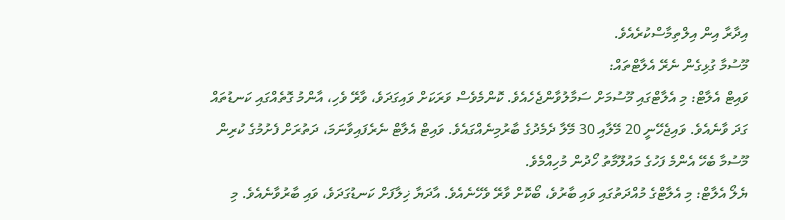އިދާރާ އިން އިލްތިމާސްކުރެއެވެ.
މޫސުމާ ގުޅިގެން ނެރޭ އެލާޓްތައް:
ވައިޓް އެލާޓް: މި އެލާޓްގައި މޫސުމަށް ސަމާލުވާންޖެހެއެވެ. ކޮންމެވެސް ވަރަކަށް ވައިގަދަވެ، ވާރޭ ވެހި، އާންމު ގޮތެއްގައި ކަނޑުތައް ގަދަ ވާނެއެވެ. ވައިޖެހޭނީ 20 މޭލާއި 30 މޭލާ ދެމެދުގެ ބާރުމިނެއްގައެވެ. ވައިޓް އެލާޓް ނެރެފައިވާނަމަ، ދަތުރަށް ފެށުމުގެ ކުރިން މޫސުމާ ބެހޭ އެންމެ ފަހުގެ މައުލޫމާތު ހޯދުން މުހިއްމެވެ.
ޔެލޯ އެލާޓް: މި އެލާޓްގެ މުއްދަތުގައި ވައި ބާރުވެ، ބޯކޮށް ވާރޭ ވެހޭނެއެވެ. އާދަޔާ ޚިލާފަށް ކަނޑުގަދަވެ، ވައި ބާރުވާނެއެވެ. މި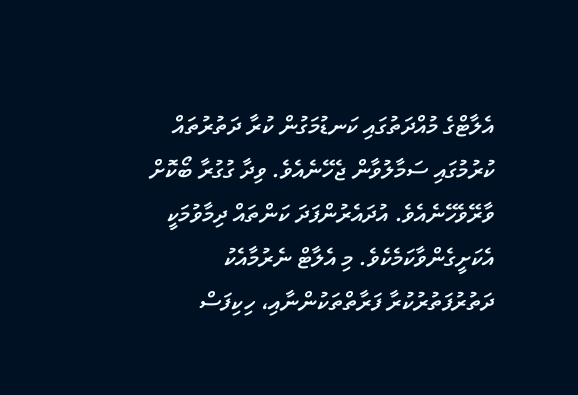އެލާޓްގެ މުއްދަތުގައި ކަނޑުމަގުން ކުރާ ދަތުރުތައް ކުރުމުގައި ސަމާލުވާން ޖެހޭނެއެވެ. ވިދާ ގުގުރާ ބޯކޮށް ވާރޭވެހޭނެއެވެ. އުދައެރުންފަދަ ކަންތައް ދިމާވުމަކީ އެކަށީގެންވާކަމެކެވެ. މި އެލާޓް ނެރުމާއެކު ދަތުރުފަތުރުކުރާ ފަރާތްތަކުންނާއި، ހިކިފަސް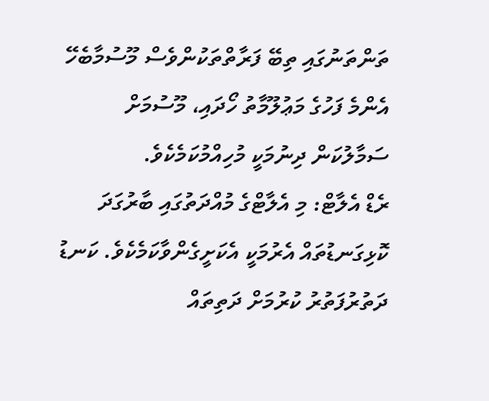ތަންތަނުގައި ތިބޭ ފަރާތްތަކުންވެސް މޫސުމާބެހޭ އެންމެ ފަހުގެ މަޢުލޫމާތު ހޯދައި، މޫސުމަށް ސަމާލުކަން ދިނުމަކީ މުހިއްމުކަމެކެވެ.
ރެޑް އެލާޓް: މި އެލާޓްގެ މުއްދަތުގައި ބާރުގަދަ ކޮޅިގަނޑުތައް އެރުމަކީ އެކަށީގެންވާކަމެކެވެ. ކަނޑު ދަތުރުފަތުރު ކުރުމަށް ދަތިތައް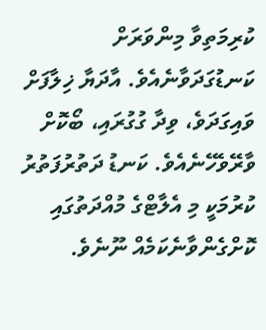ކުރިމަތިވާ މިންވަރަށް ކަނޑުގަދަވާނެއެވެ. އާދަޔާ ޚިލާފަށް ވައިގަދަވެ، ވިދާ ގުގުރައި، ބޯކޮށް ވާރޭވެހޭނެއެވެ. ކަނޑު ދަތުރުފަތުރު ކުރުމަކީ މި އެލާޓްގެ މުއްދަތުގައި ކޮށްގެންވާނެކަމެއް ނޫނެވެ.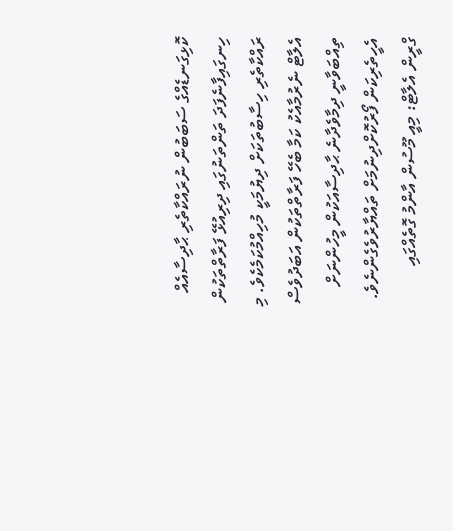ކޮޅިގަނޑެއްގެ ސަބަބުން ނުރައްކާތެރި ޙާދިސާއެއް ހިނގައިފާނެފަދަ ތަންތަނުގައި ދިރިއުޅޭ ފަރާތްތަކުން ރައްކާތެރި ހިސާބުތަކަށް ދިޔުމަކީ މުހިއްމުކަމެކެވެ. މި އެލާޓް ނެރުމާއެކު ކަމާ ބެހޭ ފަރާތްތަކުން އަބަދުވެސް ތިއްބަވާނީ ދިމާވެދާނެ ޙާދިސާއަކުން މީހުންނަށް އެހީތެރިކަން ފޯރުކޮށްދިނުމަށް ތައްޔާރުވެގެންނެވެ.
ގްރީން އެލާޓް: މިއީ މޫސުން އާންމު ގޮތެއްގައި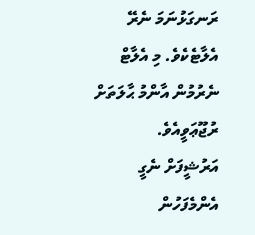ރަނގަޅުނަމަ ނެރޭ އެލާޓެކެވެ. މި އެލާޓް ނެރުމުން އާންމު ޙާލަތަށް ރުޖޫޢަވީއެވެ.
އަރުޝީފަށް ނެގީ
އެންމެފަހުން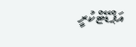އަޕްޑޭޓްކުރީ